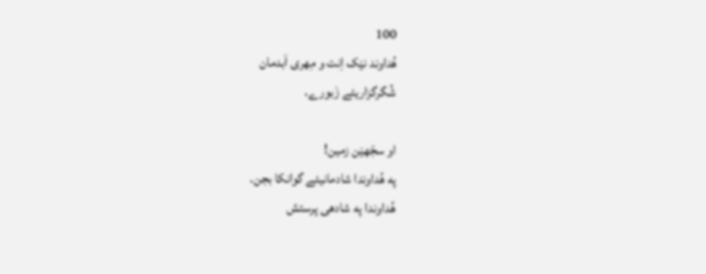100
هُداوند نێک اِنت و مِهری اَبدمان
شُگرگزاریئے زَبورے.

او سجّهێن زمین!
په هُداوندا شادمانیئے گوانکا بجن.
هُداوندا په شادهی پرستش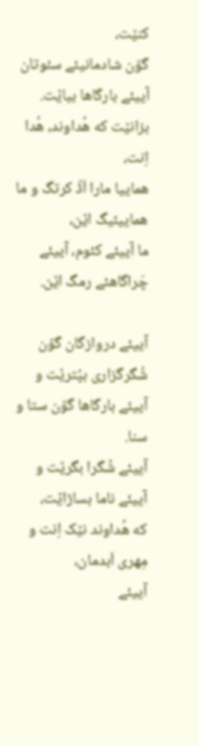کنێت،
گۆن شادمانیئے سئوتان آییئے بارگاها بیاێت.
بزانێت که هُداوند، هُدا اِنت،
هماییا مارا اَڈّ کرتگ و ما هماییئیگ اێن،
ما آییئے کئوم، آییئے چَراگاهئے رمگ اێن.

آییئے دروازگان گۆن شُگرگزاری بپُترێت و
آییئے بارگاها گۆن ستا و سنا.
آییئے شُگرا بگرێت و آییئے ناما بساڑاێت،
که هُداوند نێک اِنت و مِهری اَبدمان،
آییئے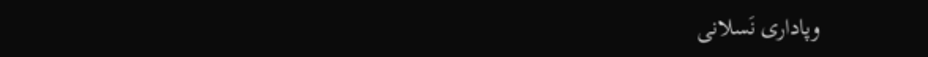وپاداری نَسلانی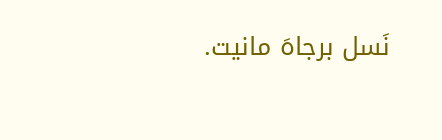نَسل برجاهَ مانیت.